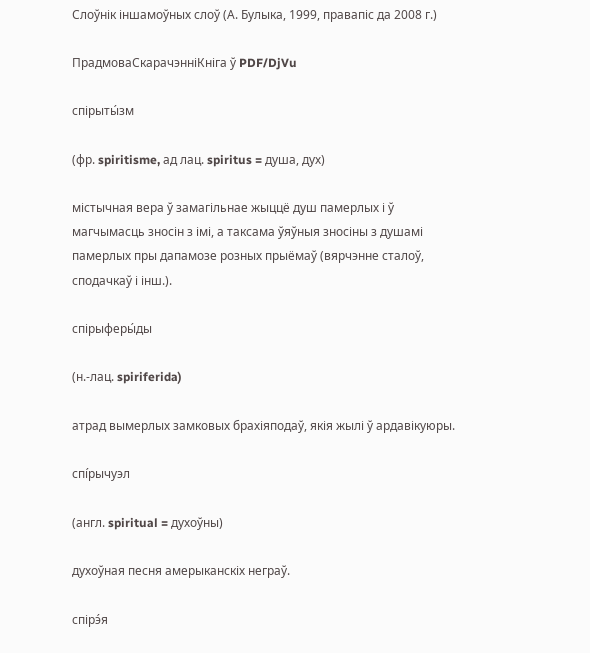Слоўнік іншамоўных слоў (А. Булыка, 1999, правапіс да 2008 г.)

ПрадмоваСкарачэнніКніга ў PDF/DjVu

спірыты́зм

(фр. spiritisme, ад лац. spiritus = душа, дух)

містычная вера ў замагільнае жыццё душ памерлых і ў магчымасць зносін з імі, а таксама ўяўныя зносіны з душамі памерлых пры дапамозе розных прыёмаў (вярчэнне сталоў, сподачкаў і інш.).

спірыферы́ды

(н.-лац. spiriferida)

атрад вымерлых замковых брахіяподаў, якія жылі ў ардавікуюры.

спі́рычуэл

(англ. spiritual = духоўны)

духоўная песня амерыканскіх неграў.

спірэ́я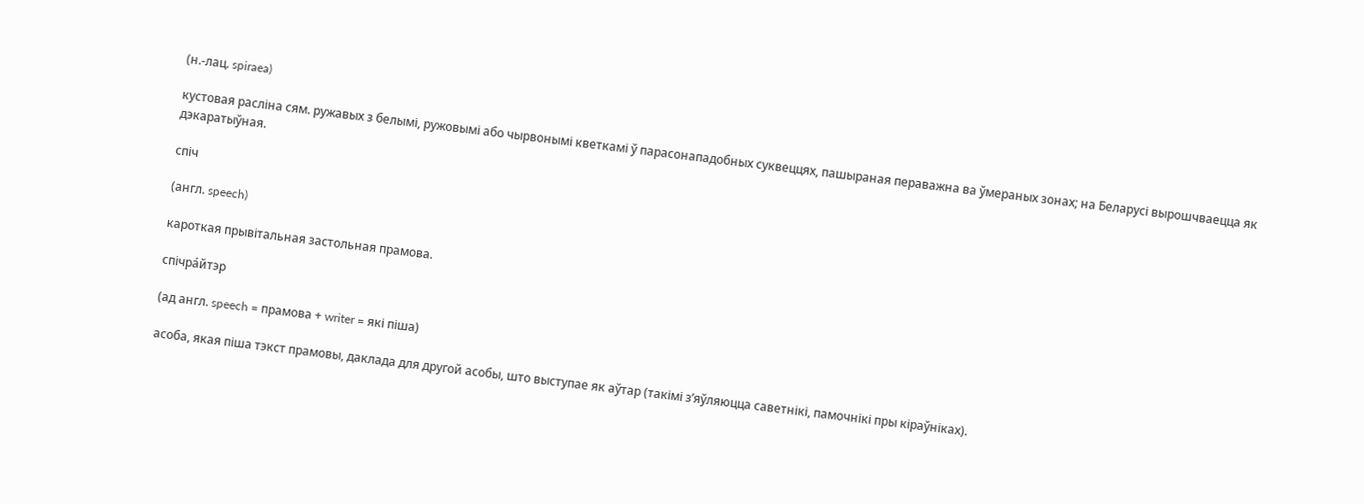(н.-лац. spiraea)

кустовая расліна сям. ружавых з белымі, ружовымі або чырвонымі кветкамі ў парасонападобных суквеццях, пашыраная пераважна ва ўмераных зонах; на Беларусі вырошчваецца як дэкаратыўная.

спіч

(англ. speech)

кароткая прывітальная застольная прамова.

спічра́йтэр

(ад англ. speech = прамова + writer = які піша)

асоба, якая піша тэкст прамовы, даклада для другой асобы, што выступае як аўтар (такімі з’яўляюцца саветнікі, памочнікі пры кіраўніках).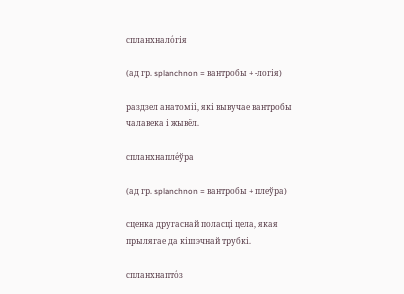спланхнало́гія

(ад гр. splanchnon = вантробы + -логія)

раздзел анатоміі, які вывучае вантробы чалавека і жывёл.

спланхнапле́ўра

(ад гр. splanchnon = вантробы + плеўра)

сценка другаснай поласці цела, якая прылягае да кішэчнай трубкі.

спланхнапто́з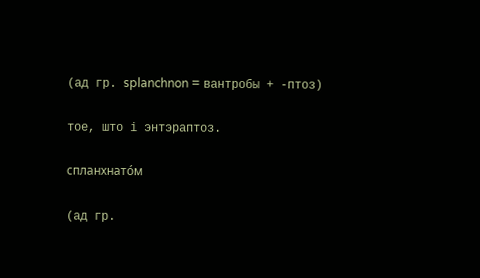(ад гр. splanchnon = вантробы + -птоз)

тое, што і энтэраптоз.

спланхнато́м

(ад гр.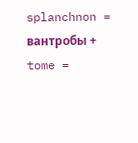splanchnon = вантробы + tome =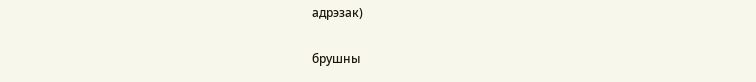адрэзак)

брушны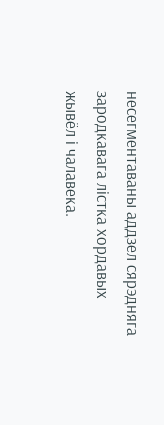несегментаваны аддзел сярэдняга зародкавага лістка хордавых жывёл і чалавека.